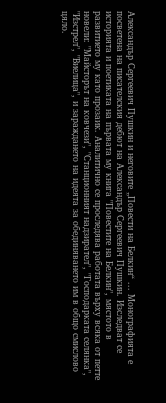Александър Сергеевич Пушкин и неговите „Повести на Белкин“ ... Монографията е посветена на писателския дебют на Александър Сергеевич Пушкин. Изследват се историята и поетиката на първата му книга "Повестите на Белкин", мястото в развитието му като прозаик. Аналитично се проследява работата върху всяка от петте новели: "Майсторът на ковчези", "Станционният надзирател", "Господарката селянка", "Изстрел", "Виелица", и зараждането на идеята за обединяването им в общо смислово цяло.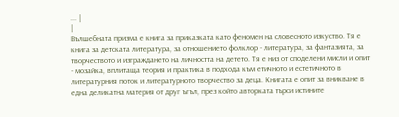... |
|
Вълшебната призма е книга за приказката като феномен на словесното изкуство. Тя е книга за детската литература, за отношението фолклор - литература, за фантазията, за творчеството и изграждането на личността на детето. Тя е низ от споделени мисли и опит - мозайка, вплитаща теория и практика в подхода към етичното и естетичното в литературния поток и литературното творчество за деца. Книгата е опит за вникване в една деликатна материя от друг ъгъл, през който авторката търси истините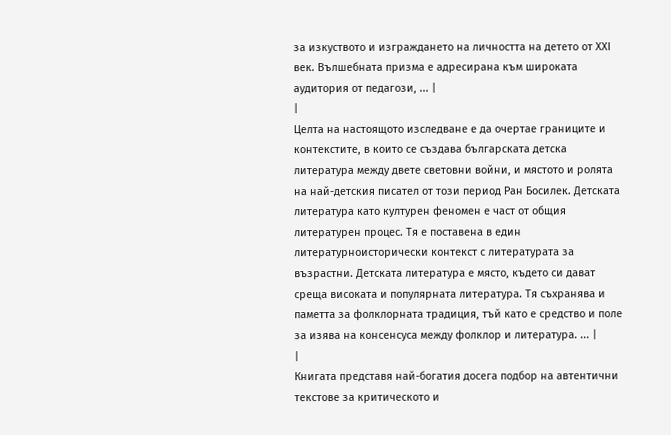за изкуството и изграждането на личността на детето от XXI век. Вълшебната призма е адресирана към широката аудитория от педагози, ... |
|
Целта на настоящото изследване е да очертае границите и контекстите, в които се създава българската детска литература между двете световни войни, и мястото и ролята на най-детския писател от този период Ран Босилек. Детската литература като културен феномен е част от общия литературен процес. Тя е поставена в един литературноисторически контекст с литературата за възрастни. Детската литература е място, където си дават среща високата и популярната литература. Тя съхранява и паметта за фолклорната традиция, тъй като е средство и поле за изява на консенсуса между фолклор и литература. ... |
|
Книгата представя най-богатия досега подбор на автентични текстове за критическото и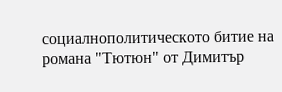социалнополитическото битие на романа "Тютюн" от Димитър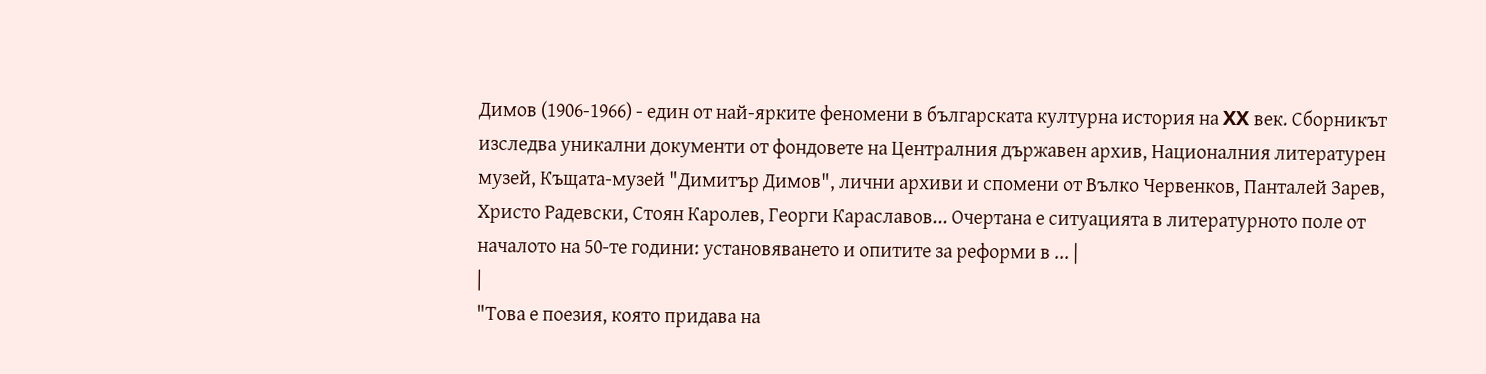Димов (1906-1966) - един от най-ярките феномени в българската културна история на XX век. Сборникът изследва уникални документи от фондовете на Централния държавен архив, Националния литературен музей, Къщата-музей "Димитър Димов", лични архиви и спомени от Вълко Червенков, Панталей Зарев, Христо Радевски, Стоян Каролев, Георги Караславов... Очертана е ситуацията в литературното поле от началото на 50-те години: установяването и опитите за реформи в ... |
|
"Това е поезия, която придава на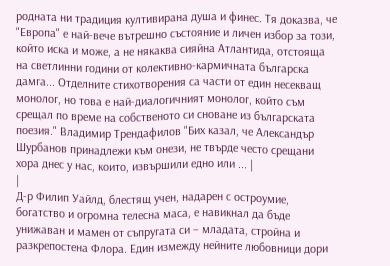родната ни традиция култивирана душа и финес. Тя доказва, че "Европа" е най-вече вътрешно състояние и личен избор за този, който иска и може, а не някаква сияйна Атлантида, отстояща на светлинни години от колективно-кармичната българска дамга... Отделните стихотворения са части от един несекващ монолог, но това е най-диалогичният монолог, който съм срещал по време на собственото си сноване из българската поезия." Владимир Трендафилов "Бих казал, че Александър Шурбанов принадлежи към онези, не твърде често срещани хора днес у нас, които, извършили едно или ... |
|
Д-р Филип Уайлд, блестящ учен, надарен с остроумие, богатство и огромна телесна маса, е навикнал да бъде унижаван и мамен от съпругата си – младата, стройна и разкрепостена Флора. Един измежду нейните любовници дори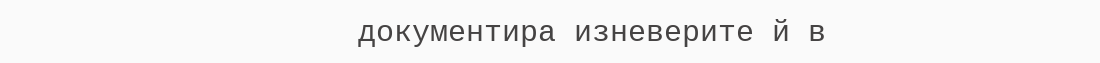документира изневерите й в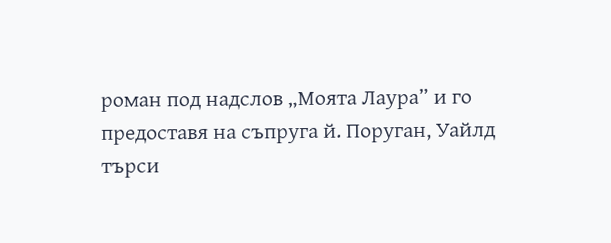роман под надслов „Моята Лаура” и го предоставя на съпруга й. Поруган, Уайлд търси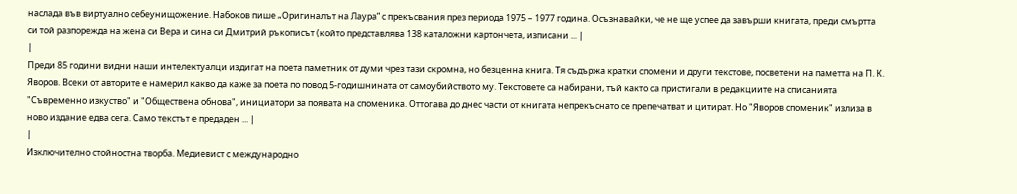наслада във виртуално себеунищожение. Набоков пише „Оригиналът на Лаура” с прекъсвания през периода 1975 – 1977 година. Осъзнавайки, че не ще успее да завърши книгата, преди смъртта си той разпорежда на жена си Вера и сина си Дмитрий ръкописът (който представлява 138 каталожни картончета, изписани ... |
|
Преди 85 години видни наши интелектуалци издигат на поета паметник от думи чрез тази скромна, но безценна книга. Тя съдържа кратки спомени и други текстове, посветени на паметта на П. К. Яворов. Всеки от авторите е намерил какво да каже за поета по повод 5-годишнината от самоубийството му. Текстовете са набирани, тъй както са пристигали в редакциите на списанията "Съвременно изкуство" и "Обществена обнова", инициатори за появата на споменика. Оттогава до днес части от книгата непрекъснато се препечатват и цитират. Но "Яворов споменик" излиза в ново издание едва сега. Само текстът е предаден ... |
|
Изключително стойностна творба. Медиевист с международно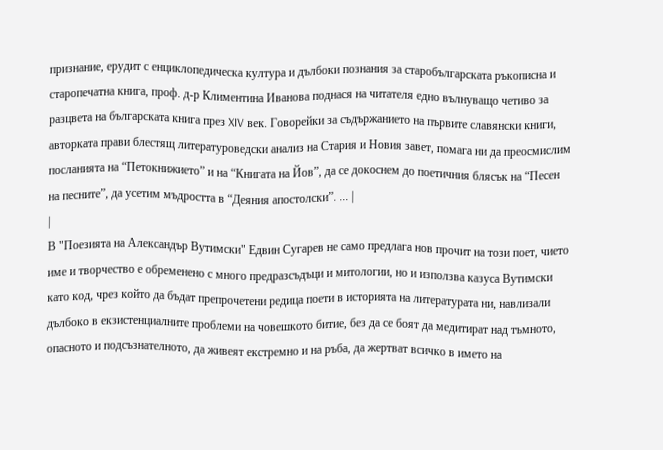признание, ерудит с енциклопедическа култура и дълбоки познания за старобългарската ръкописна и старопечатна книга, проф. д-р Климентина Иванова поднася на читателя едно вълнуващо четиво за разцвета на българската книга през XIV век. Говорейки за съдържанието на първите славянски книги, авторката прави блестящ литературоведски анализ на Стария и Новия завет, помага ни да преосмислим посланията на “Петокнижието” и на “Книгата на Йов”, да се докоснем до поетичния блясък на “Песен на песните”, да усетим мъдростта в “Деяния апостолски”. ... |
|
В "Поезията на Александър Вутимски" Едвин Сугарев не само предлага нов прочит на този поет, чието име и творчество е обременено с много предразсъдъци и митологии, но и използва казуса Вутимски като код, чрез който да бъдат препрочетени редица поети в историята на литературата ни, навлизали дълбоко в екзистенциалните проблеми на човешкото битие, без да се боят да медитират над тъмното, опасното и подсъзнателното, да живеят екстремно и на ръба, да жертват всичко в името на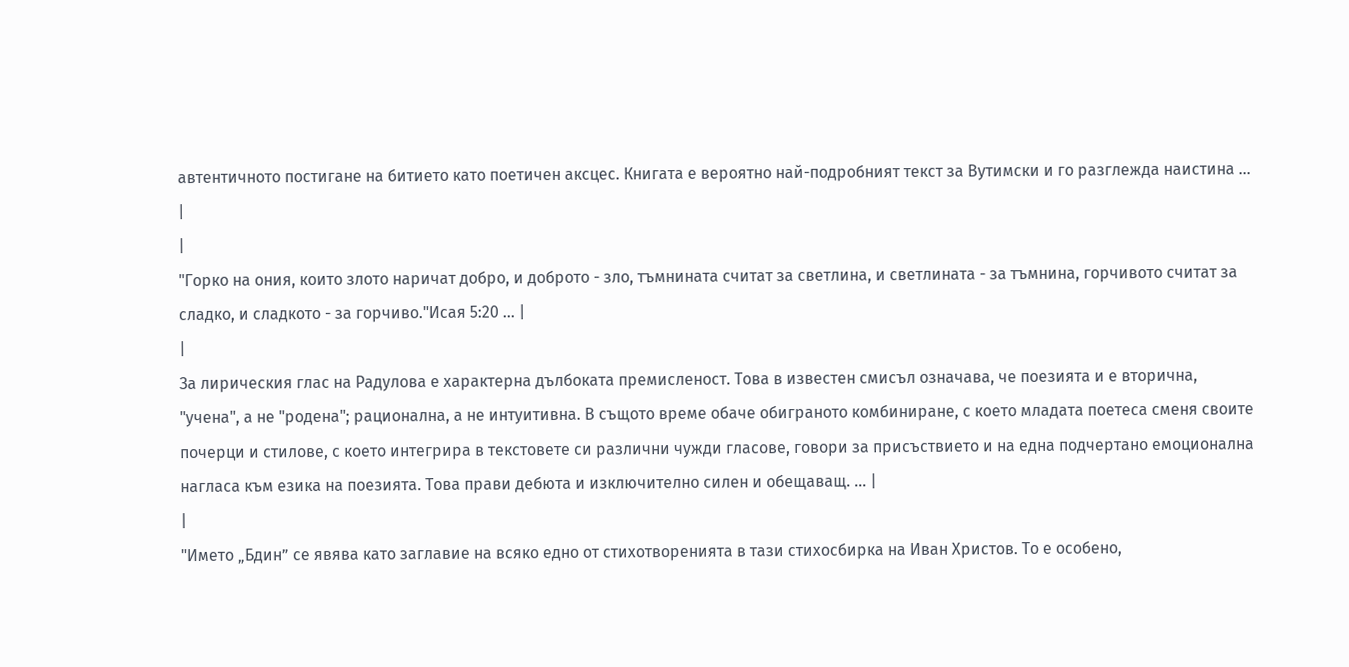автентичното постигане на битието като поетичен аксцес. Книгата е вероятно най-подробният текст за Вутимски и го разглежда наистина ... |
|
"Горко на ония, които злото наричат добро, и доброто - зло, тъмнината считат за светлина, и светлината - за тъмнина, горчивото считат за сладко, и сладкото - за горчиво."Исая 5:20 ... |
|
За лирическия глас на Радулова е характерна дълбоката премисленост. Това в известен смисъл означава, че поезията и е вторична, "учена", а не "родена"; рационална, а не интуитивна. В същото време обаче обиграното комбиниране, с което младата поетеса сменя своите почерци и стилове, с което интегрира в текстовете си различни чужди гласове, говори за присъствието и на една подчертано емоционална нагласа към езика на поезията. Това прави дебюта и изключително силен и обещаващ. ... |
|
"Името „Бдин” се явява като заглавие на всяко едно от стихотворенията в тази стихосбирка на Иван Христов. То е особено,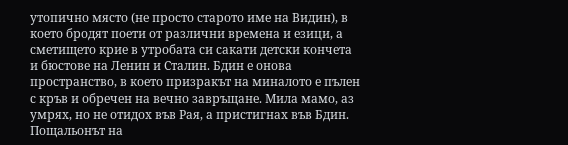утопично място (не просто старото име на Видин), в което бродят поети от различни времена и езици, а сметището крие в утробата си сакати детски кончета и бюстове на Ленин и Сталин. Бдин е онова пространство, в което призракът на миналото е пълен с кръв и обречен на вечно завръщане. Мила мамо, аз умрях, но не отидох във Рая, а пристигнах във Бдин. Пощальонът на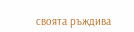своята ръждива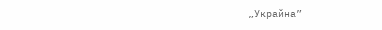„Украйна”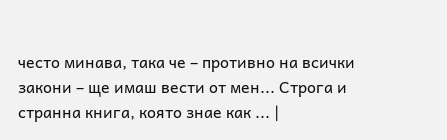често минава, така че – противно на всички закони – ще имаш вести от мен... Строга и странна книга, която знае как ... |